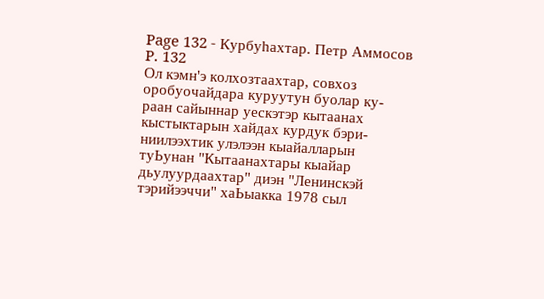Page 132 - Курбуһахтар. Петр Аммосов
P. 132
Ол кэмн'э колхозтаахтар, совхоз оробуочайдара куруутун буолар ку-
раан сайыннар уескэтэр кытаанах кыстыктарын хайдах курдук бэри-
ниилээхтик улэлээн кыайалларын туЬунан "Кытаанахтары кыайар
дьулуурдаахтар" диэн "Ленинскэй тэрийээччи" хаЬыакка 1978 сыл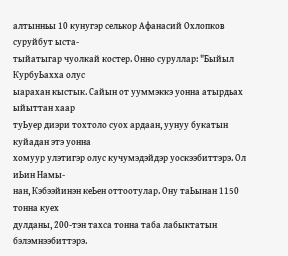алтынньы 10 кунугэр селькор Афанасий Охлопков суруйбут ыста-
тыйатыгар чуолкай костер. Онно суруллар: "Быйыл КурбуЬахха олус
ыарахан кыстык. Сайын от ууммэккэ уонна атырдьах ыйыттан хаар
туЬуер диэри тохтоло суох ардаан, уунуу букатын куйадан этэ уонна
хомуур улэтигэр олус кучумэдэйдэр уоскээбиттэрэ. Ол иЬин Намы-
нан, Кэбээйинэн кеЬен оттоотулар. Ону таЬынан 1150 тонна куех
дулданы, 200-тэн тахса тонна таба лабыктатын бэлэмнээбиттэрэ.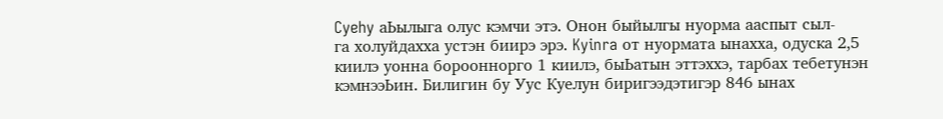Cyehy аЬылыга олус кэмчи этэ. Онон быйылгы нуорма ааспыт сыл-
га холуйдахха устэн биирэ эрэ. Kyinra от нуормата ынахха, одуска 2,5
киилэ уонна борооннорго 1 киилэ, быЬатын эттэххэ, тарбах тебетунэн
кэмнээЬин. Билигин бу Уус Куелун биригээдэтигэр 846 ынах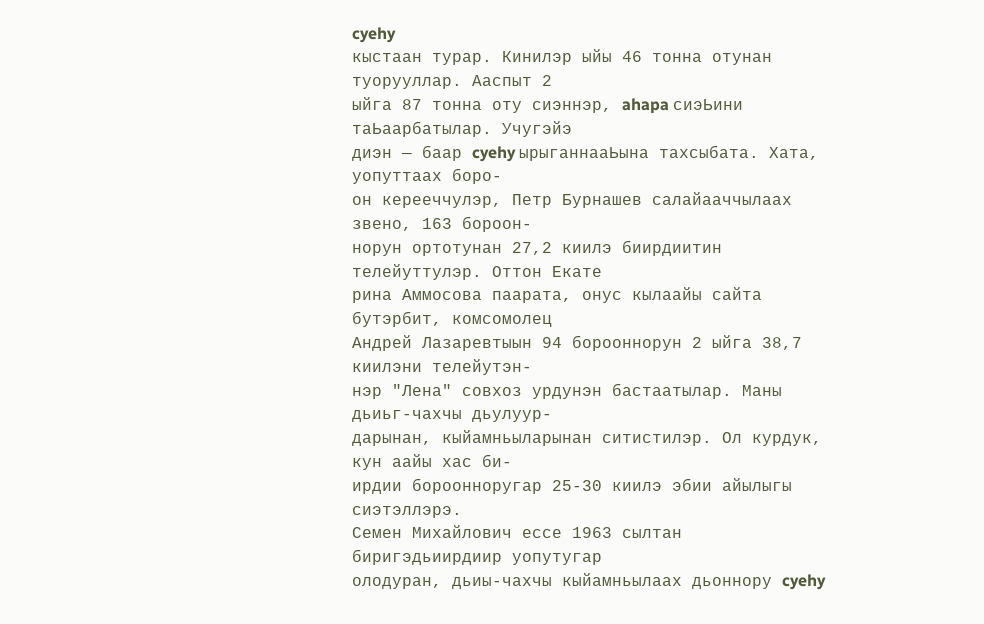cyehy
кыстаан турар. Кинилэр ыйы 46 тонна отунан туорууллар. Ааспыт 2
ыйга 87 тонна оту сиэннэр, ahapa сиэЬини таЬаарбатылар. Учугэйэ
диэн — баар cyehy ырыганнааЬына тахсыбата. Хата, уопуттаах боро-
он керееччулэр, Петр Бурнашев салайааччылаах звено, 163 бороон-
норун ортотунан 27,2 киилэ биирдиитин телейуттулэр. Оттон Екате
рина Аммосова паарата, онус кылаайы сайта бутэрбит, комсомолец
Андрей Лазаревтыын 94 борооннорун 2 ыйга 38,7 киилэни телейутэн-
нэр "Лена" совхоз урдунэн бастаатылар. Маны дьиьг-чахчы дьулуур-
дарынан, кыйамньыларынан ситистилэр. Ол курдук, кун аайы хас би-
ирдии бороонноругар 25-30 киилэ эбии айылыгы сиэтэллэрэ.
Семен Михайлович ессе 1963 сылтан биригэдьиирдиир уопутугар
олодуран, дьиы-чахчы кыйамньылаах дьоннору cyehy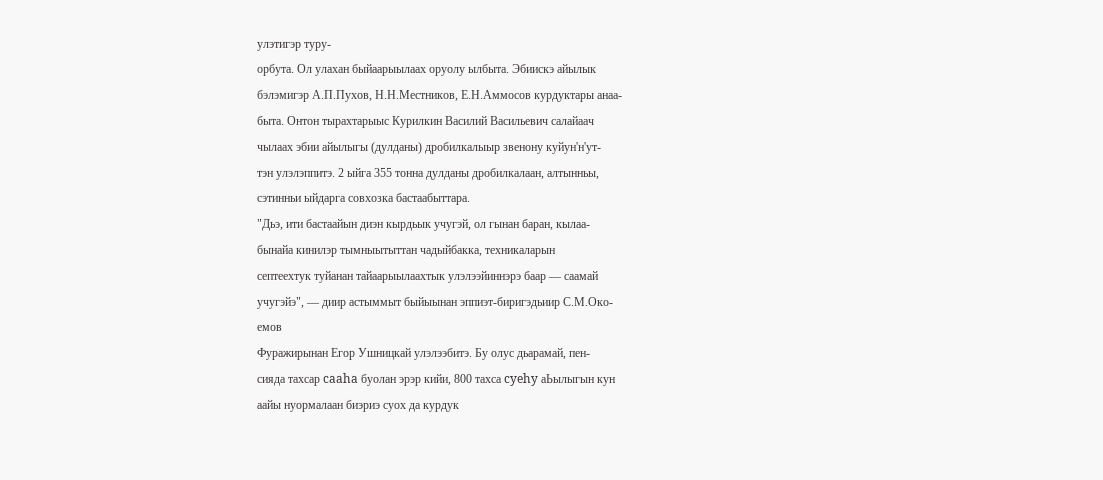улэтигэр туру-
орбута. Ол улахан быйаарыылаах оруолу ылбыта. Эбиискэ айылык
бэлэмигэр А.П.Пухов, Н.Н.Местников, Е.Н.Аммосов курдуктары анаа-
быта. Онтон тырахтарыыс Курилкин Василий Васильевич салайаач
чылаах эбии айылыгы (дулданы) дробилкалыыр звенону куйун'н'ут-
тэн улэлэппитэ. 2 ыйга 355 тонна дулданы дробилкалаан, алтынньы,
сэтинньи ыйдарга совхозка бастаабыттара.
"Дьэ, ити бастаайын диэн кырдьык учугэй, ол гынан баран, кылаа-
бынайа кинилэр тымныытыттан чадыйбакка, техникаларын
септеехтук туйанан тайаарыылаахтык улэлээйиннэрэ баар — саамай
учугэйэ", — диир астыммыт быйыынан эппиэт-биригэдьиир С.М.Око-
емов
Фуражирынан Егор Ушницкай улэлээбитэ. Бу олус дьарамай, пен-
сияда тахсар caaha буолан эрэр кийи, 800 тахса cyehy аЬылыгын кун
аайы нуормалаан биэриэ суох да курдук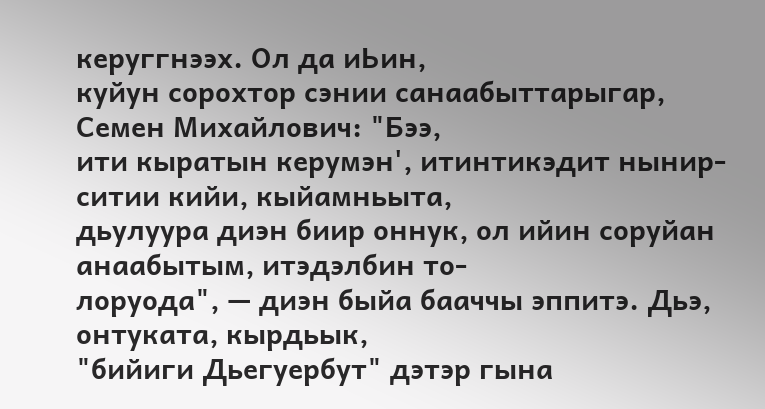керуггнээх. Ол да иЬин,
куйун сорохтор сэнии санаабыттарыгар, Семен Михайлович: "Бээ,
ити кыратын керумэн', итинтикэдит нынир-ситии кийи, кыйамньыта,
дьулуура диэн биир оннук, ол ийин соруйан анаабытым, итэдэлбин то-
лоруода", — диэн быйа бааччы эппитэ. Дьэ, онтуката, кырдьык,
"бийиги Дьегуербут" дэтэр гына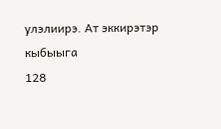улэлиирэ. Ат эккирэтэр кыбыыга
128